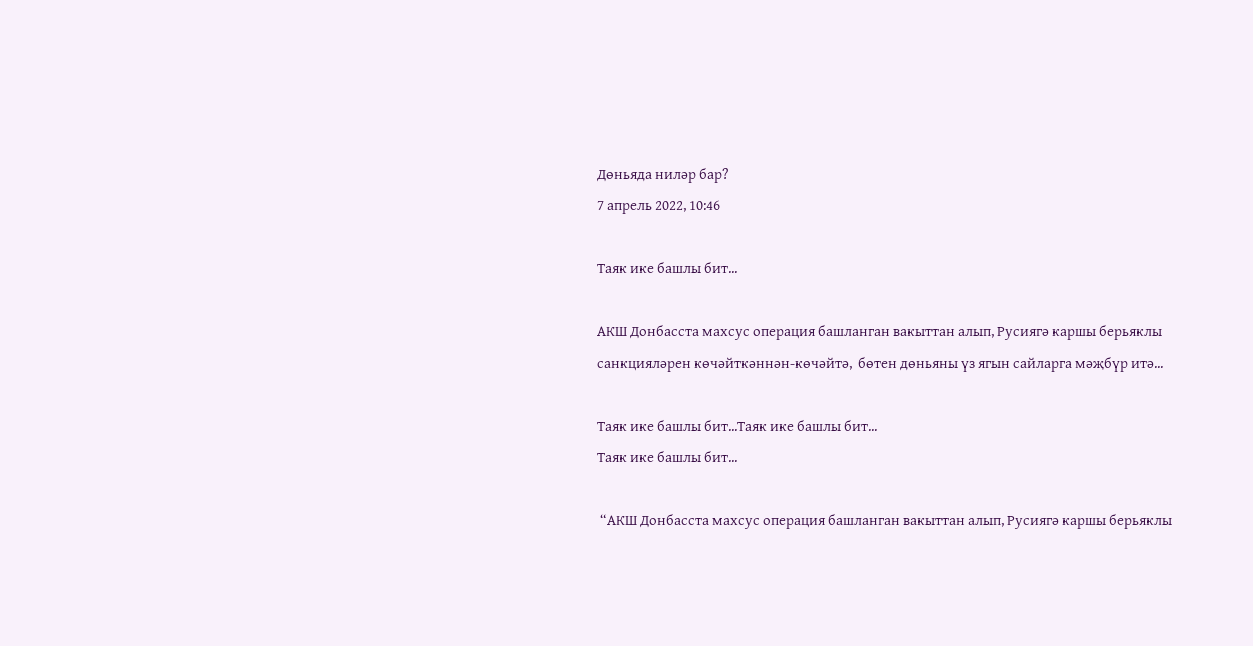Дөньяда ниләр бар?
7 апрель 2022, 10:46

Таяк ике башлы бит...

АКШ Донбасста махсус операция башланган вакыттан алып, Русиягә каршы берьяклы санкцияләрен көчәйткәннән-көчәйтә,  бөтен дөньяны үз ягын сайларга мәҗбүр итә...

Таяк ике башлы бит...Таяк ике башлы бит...
Таяк ике башлы бит...

 “АКШ Донбасста махсус операция башланган вакыттан алып, Русиягә каршы берьяклы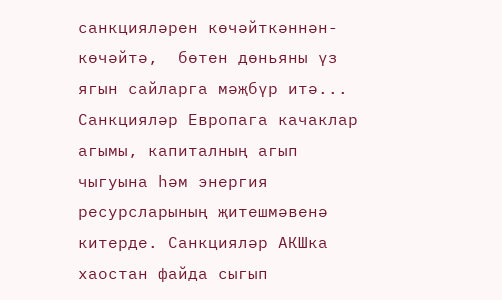санкцияләрен көчәйткәннән-көчәйтә,  бөтен дөньяны үз ягын сайларга мәҗбүр итә... Санкцияләр Европага качаклар агымы, капиталның агып чыгуына һәм энергия ресурсларының җитешмәвенә китерде. Санкцияләр АКШка хаостан файда сыгып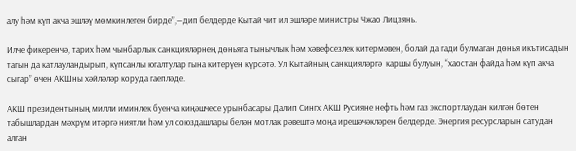алу һәм күп акча эшләү мөмкинлеген бирде”,—дип белдерде Кытай чит ил эшләре министры Чжао Лицзянь.

Илче фикеренчә, тарих һәм чынбарлык санкцияләрнең дөньяга тынычлык һәм хәвефсезлек китермәвен, болай да гади булмаган дөнья икътисадын тагын да катлауландырып, күпсанлы югалтулар гына китерүен күрсәтә. Ул Кытайның санкцияләргә  каршы булуын, “хаостан файда һәм күп акча сыгар” өчен АКШны хәйләләр коруда гаепләде.

АКШ президентының милли иминлек буенча киңәшчесе урынбасары Далип Сингх АКШ Русияне нефть һәм газ экспортлаудан килгән бөтен табышлардан мәхрүм итәргә ниятли һәм ул союздашлары белән мотлак рәвештә моңа ирешәчәкләрен белдерде. Энергия ресурсларын сатудан алган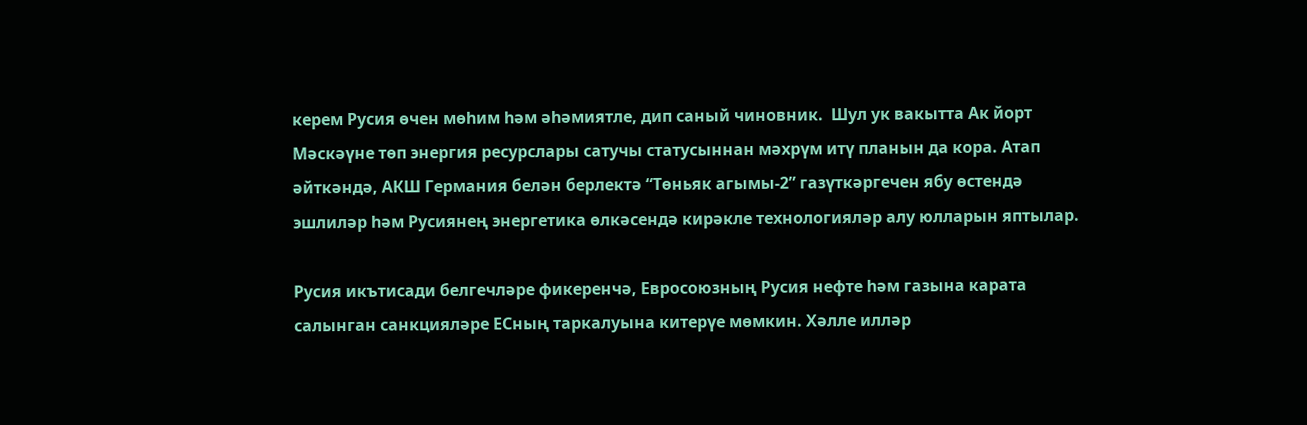керем Русия өчен мөһим һәм әһәмиятле, дип саный чиновник.  Шул ук вакытта Ак йорт Мәскәүне төп энергия ресурслары сатучы статусыннан мәхрүм итү планын да кора. Атап әйткәндә, АКШ Германия белән берлектә “Төньяк агымы-2” газүткәргечен ябу өстендә эшлиләр һәм Русиянең энергетика өлкәсендә кирәкле технологияләр алу юлларын яптылар.

Русия икътисади белгечләре фикеренчә, Евросоюзның Русия нефте һәм газына карата салынган санкцияләре ЕСның таркалуына китерүе мөмкин. Хәлле илләр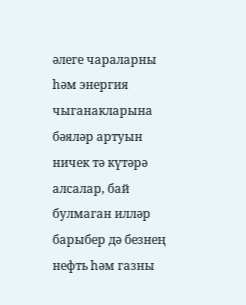әлеге чараларны һәм энергия чыганакларына бәяләр артуын ничек тә күтәрә алсалар, бай булмаган илләр барыбер дә безнең нефть һәм газны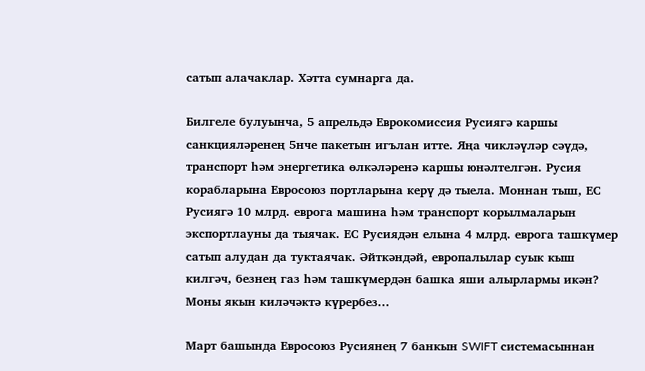сатып алачаклар. Хәтта сумнарга да.

Билгеле булуынча, 5 апрельдә Еврокомиссия Русиягә каршы санкцияләренең 5нче пакетын игълан итте. Яңа чикләүләр сәүдә, транспорт һәм энергетика өлкәләренә каршы юнәлтелгән. Русия корабларына Евросоюз портларына керү дә тыела. Моннан тыш, ЕС Русиягә 10 млрд. еврога машина һәм транспорт корылмаларын экспортлауны да тыячак. ЕС Русиядән елына 4 млрд. еврога ташкүмер сатып алудан да туктаячак. Әйткәндәй, европалылар суык кыш килгәч, безнең газ һәм ташкүмердән башка яши алырлармы икән? Моны якын киләчәктә күрербез...

Март башында Евросоюз Русиянең 7 банкын SWIFT системасыннан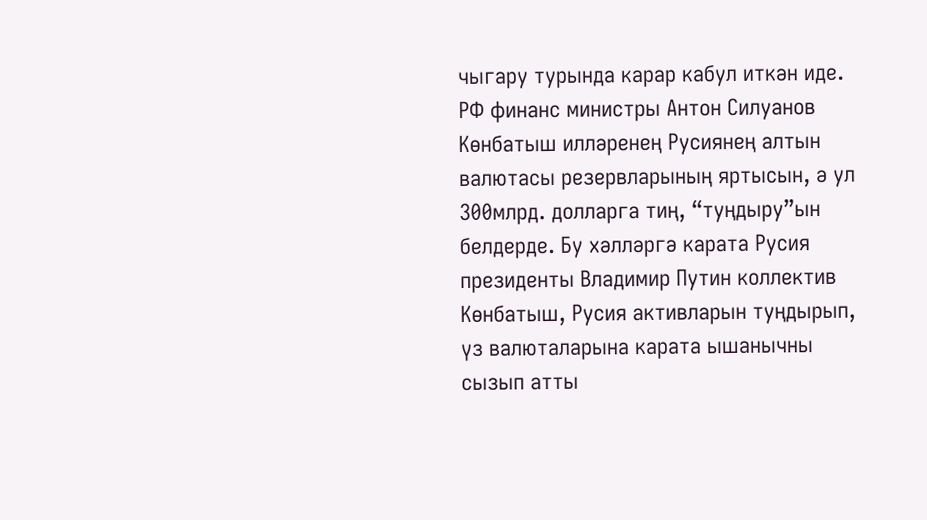чыгару турында карар кабул иткән иде. РФ финанс министры Антон Силуанов Көнбатыш илләренең Русиянең алтын валютасы резервларының яртысын, ә ул 300млрд. долларга тиң, “туңдыру”ын белдерде. Бу хәлләргә карата Русия президенты Владимир Путин коллектив Көнбатыш, Русия активларын туңдырып, үз валюталарына карата ышанычны сызып атты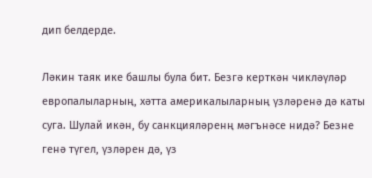дип белдерде.

Ләкин таяк ике башлы була бит. Безгә керткән чикләүләр европалыларның, хәтта америкалыларның үзләренә дә каты суга. Шулай икән, бу санкцияләренң мәгънәсе нидә? Безне генә түгел, үзләрен дә, үз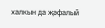халкын да җәфалый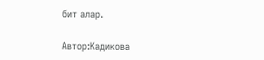бит алар.

Автор:Кадикова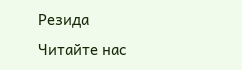Резида
Читайте нас